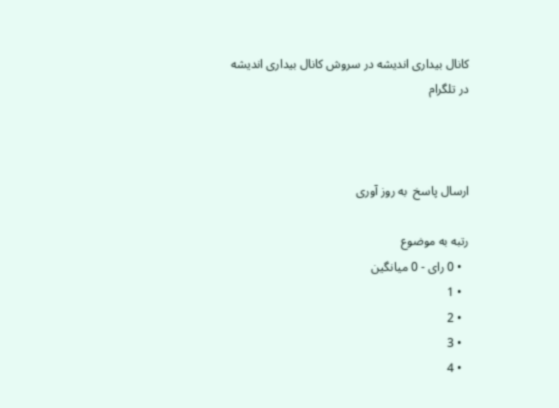کانال بیداری اندیشه در سروش کانال بیداری اندیشه در تلگرام



ارسال پاسخ  به روز آوری

رتبه به موضوع
  • 0 رای - 0 میانگین
  • 1
  • 2
  • 3
  • 4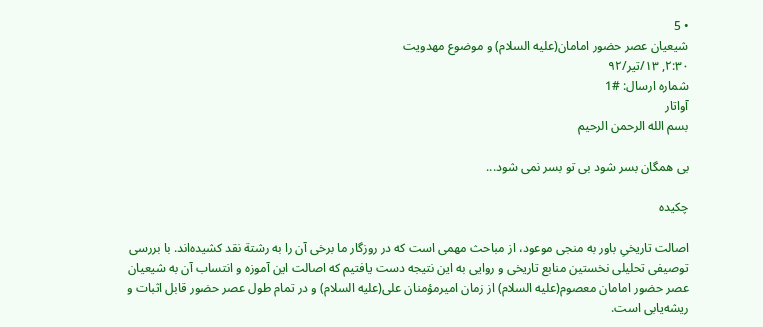• 5
شیعیان عصر حضور امامان‌(علیه السلام) و موضوع مهدویت
۲:۳۰, ۱۳/تیر/۹۲
شماره ارسال: #1
آواتار
بسم الله الرحمن الرحیم

بی همگان بسر شود بی تو بسر نمی شود...

چکیده

اصالت تاریخیِ باور به منجی موعود، از مباحث مهمی است که در روزگار ما برخی آن را به رشتة نقد کشیده‌اند. با بررسی توصیفی تحلیلی نخستین منابع تاریخی و روایی به این نتیجه دست یافتیم که اصالت این آموزه و انتساب آن به شیعیان عصر حضور امامان معصوم(علیه السلام) از زمان امیرمؤمنان علی(علیه السلام) و در تمام طول عصر حضور قابل اثبات و ریشه‌یابی است.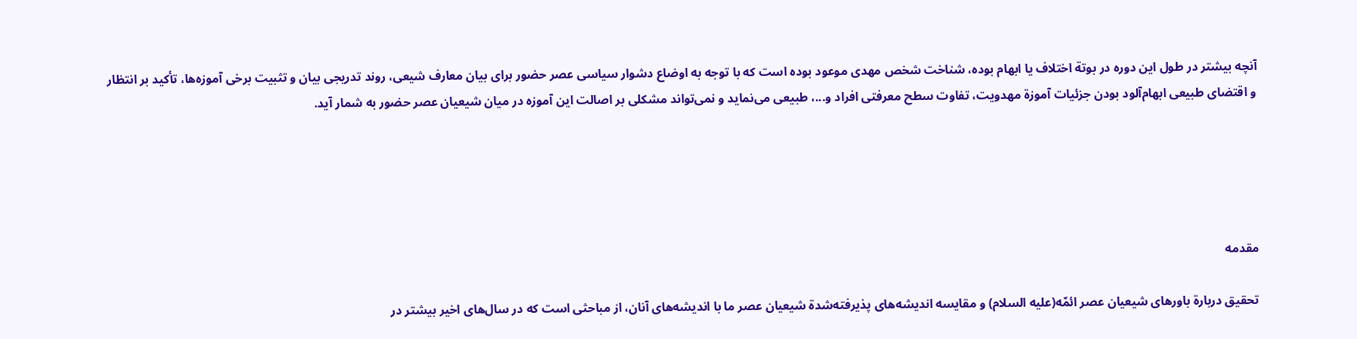آنچه بیشتر در طول این دوره در بوتة اختلاف یا ابهام بوده، شناخت شخص مهدی موعود بوده است که با توجه به اوضاع دشوار سیاسی عصر حضور برای بیان معارف شیعی، روند تدریجی بیان و تثبیت برخی آموزه‌ها، تأکید بر انتظار و اقتضای طبیعی ابهام‌آلود بودن جزئیات آموزة مهدویت، تفاوت سطح معرفتی افراد و...، طبیعی می‌نماید و نمی‌تواند مشکلی بر اصالت این آموزه در میان شیعیان عصر حضور به شمار آید.





مقدمه

تحقیق دربارة باورهای شیعیان عصر ائمّه(علیه السلام) و مقایسه اندیشه‌های پذیرفته‌شدة شیعیان عصر ما با اندیشه‌های آنان، از مباحثی است که در سال‌های اخیر بیشتر در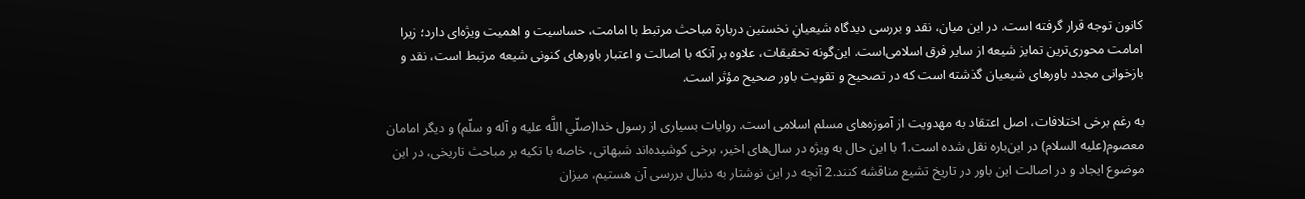کانون توجه قرار گرفته است. در این میان، نقد و بررسی دیدگاه شیعیانِ نخستین دربارة مباحث مرتبط با امامت، حساسیت و اهمیت ویژه‌ای دارد؛ زیرا امامت محوری‌ترین تمایز شیعه از سایر فرق اسلامی‌است. این‌گونه تحقیقات، علاوه بر آنکه با اصالت و اعتبار باورهای کنونی شیعه مرتبط است، نقد و بازخوانی مجدد باورهای شیعیان گذشته است که در تصحیح و تقویت باور صحیح مؤثر است.

به رغم برخی اختلافات، اصل اعتقاد به مهدویت از آموزه‌های مسلم اسلامی است. روایات بسیاری از رسول خدا(صلّي اللَّه عليه و آله و سلّم) و دیگر امامان معصوم(علیه السلام) در این‌باره نقل شده است.1 با این حال به ویژه در سال‌های اخیر، برخی کوشیده‌اند شبهاتی، خاصه با تکیه بر مباحث تاریخی، در این موضوع ایجاد و در اصالت این باور در تاریخ تشیع مناقشه کنند.2 آنچه در این نوشتار به دنبال بررسی آن هستیم، میزان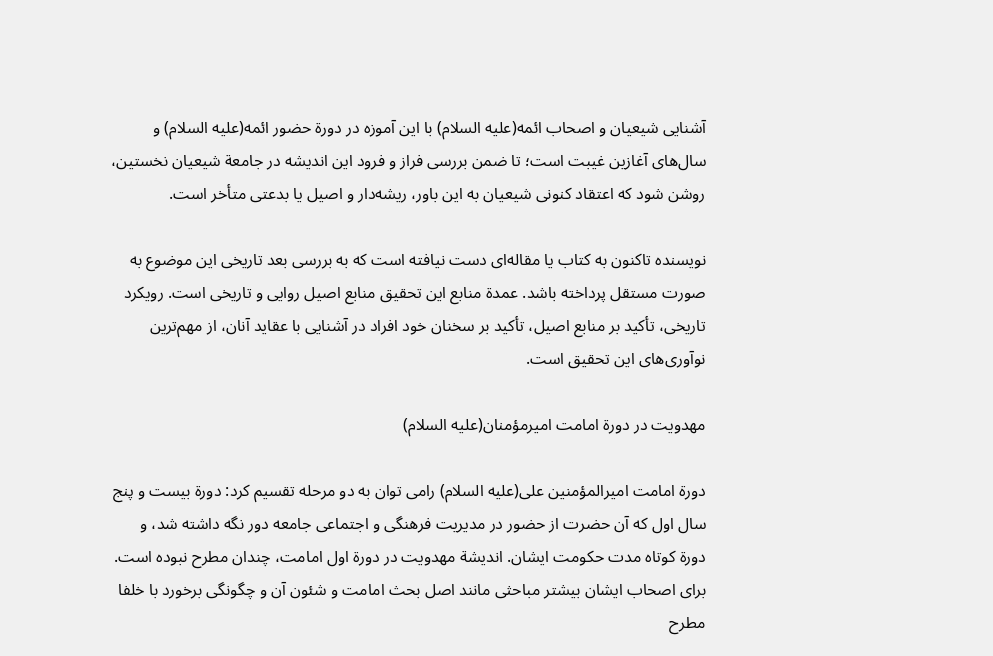آشنایی شیعیان و اصحاب ائمه(علیه السلام) با این آموزه در دورة حضور ائمه(علیه السلام) و سال‌های آغازین غیبت است؛ تا ضمن بررسی فراز و فرود این اندیشه در جامعة شیعیان نخستین، روشن شود که اعتقاد کنونی شیعیان به این باور، ریشه‌دار و اصیل یا بدعتی متأخر است.

نویسنده تاکنون به کتاب یا مقاله‌ای دست نیافته است که به بررسی بعد تاریخی این موضوع به صورت مستقل پرداخته باشد. عمدة منابع این تحقیق منابع اصیل روایی و تاریخی است. رویکرد تاریخی، تأکید بر منابع اصیل، تأکید بر سخنان خود افراد در آشنایی با عقاید آنان، از مهم‌ترین نوآوری‌های این تحقیق است.

مهدویت در دورة امامت امیرمؤمنان(علیه السلام)

دورة امامت امیرالمؤمنین علی(علیه السلام) رامی‌ توان به دو مرحله تقسیم کرد: دورة بیست و پنج سال اول که آن حضرت از حضور در مدیریت فرهنگی و اجتماعی جامعه دور نگه داشته شد، و دورة کوتاه مدت حکومت ایشان. اندیشة مهدویت در دورة اول امامت، چندان مطرح نبوده است. برای اصحاب ایشان بیشتر مباحثی مانند اصل بحث امامت و شئون آن و چگونگی برخورد با خلفا مطرح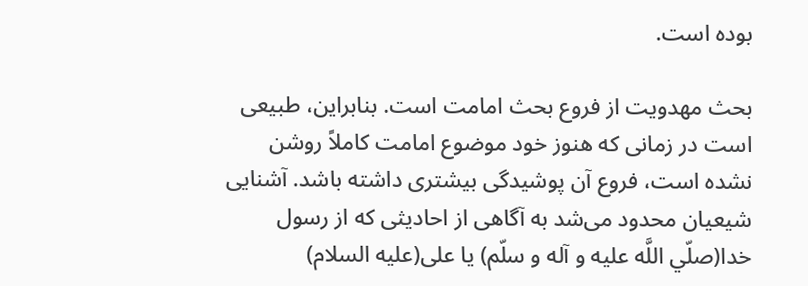بوده است.

بحث مهدویت از فروع بحث امامت است. بنابراین، طبیعی است در زمانی که هنوز خود موضوع امامت کاملاً روشن نشده است، فروع آن پوشیدگی بیشتری داشته باشد. آشنایی شیعیان محدود می‌شد به آگاهی از احادیثی که از رسول خدا(صلّي اللَّه عليه و آله و سلّم) یا علی(علیه السلام)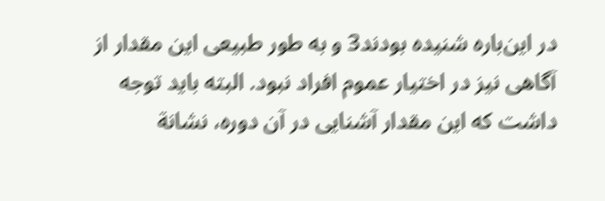در این‌باره شنیده بودند3 و به طور طبیعی این مقدار از آگاهی نیز در اختیار عموم افراد نبود. البته باید توجه داشت که این مقدار آشنایی در آن دوره، نشانة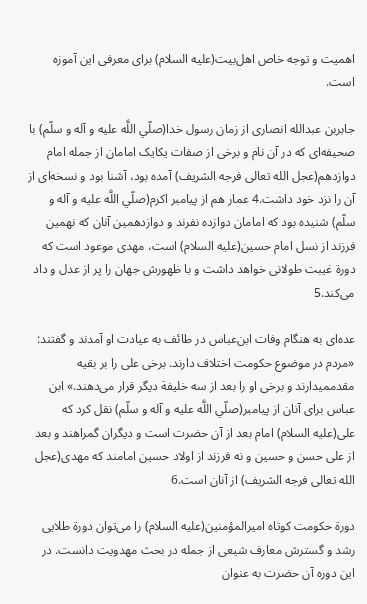اهمیت و توجه خاص اهل‌بیت(علیه السلام) برای معرفی این آموزه است.

جابر‌بن عبدالله انصاری از زمان رسول خدا(صلّي اللَّه عليه و آله و سلّم) با صحیفه‌ای که در آن نام و برخی از صفات یکایک امامان از جمله امام دوازدهم(عجل الله تعالی فرجه الشریف) آمده بود، آشنا بود و نسخه‌ای از آن را نزد خود داشت.4 عمار هم از پیامبر اکرم(صلّي اللَّه عليه و آله و سلّم) شنیده بود که امامان دوازده نفرند و دوازدهمین آنان که نهمین فرزند از نسل امام حسین(علیه السلام) است، مهدی موعود است که دورة غیبت طولانی خواهد داشت و با ظهورش جهان را پر از عدل و داد می‌کند.5

عده‌ای به هنگام وفات ابن‌عباس در طائف به عیادت او آمدند و گفتند: «مردم در موضوع حکومت اختلاف دارند. برخی علی را بر بقیه مقدممیدارند و برخی او را بعد از سه خلیفة دیگر قرار می‌دهند.» ابن عباس برای آنان از پیامبر(صلّي اللَّه عليه و آله و سلّم) نقل کرد که علی(علیه السلام) امام بعد از آن حضرت است و دیگران گمراهند و بعد از علی حسن و حسین و نه فرزند از اولاد حسین امامند که مهدی(عجل الله تعالی فرجه الشریف) از آنان است.6

دورة حکومت کوتاه امیرالمؤمنین(علیه السلام) را می‌توان دورة طلایی رشد و گسترش معارف شیعی از جمله در بحث مهدویت دانست. در این دوره آن حضرت به عنوان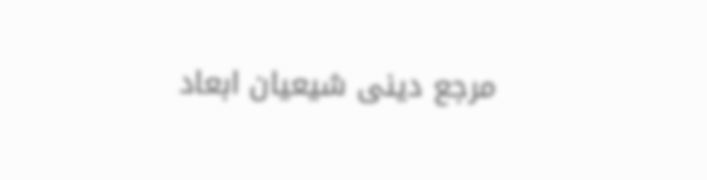مرجع دینی شیعیان ابعاد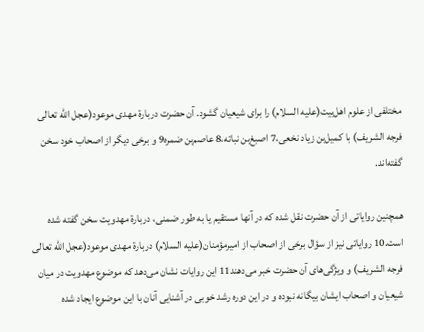مختلفی از علوم اهل‌بیت(علیه السلام) را برای شیعیان گشود. آن حضرت دربارة مهدی موعود(عجل الله تعالی فرجه الشریف) با کمیل‌بن زیاد نخعی،7 اصبغ‌بن نباته،8 عاصم‌بن ضمره9 و برخی دیگر از اصحاب خود سخن گفته‌اند.

همچنین روایاتی از آن حضرت نقل شده که در آنها مستقیم یا به طور ضمنی، دربارة مهدویت سخن گفته شده است.10 روایاتی نیز از سؤال برخی از اصحاب از امیرمؤمنان(علیه السلام) دربارة مهدی موعود(عجل الله تعالی فرجه الشریف) و ویژگی‌های آن حضرت خبر می‌دهند11 این روایات نشان می‌دهد که موضوع مهدویت در میان شیعیان و اصحاب ایشان بیگانه نبوده و در این دوره رشد خوبی در آشنایی آنان با این موضوع ایجاد شده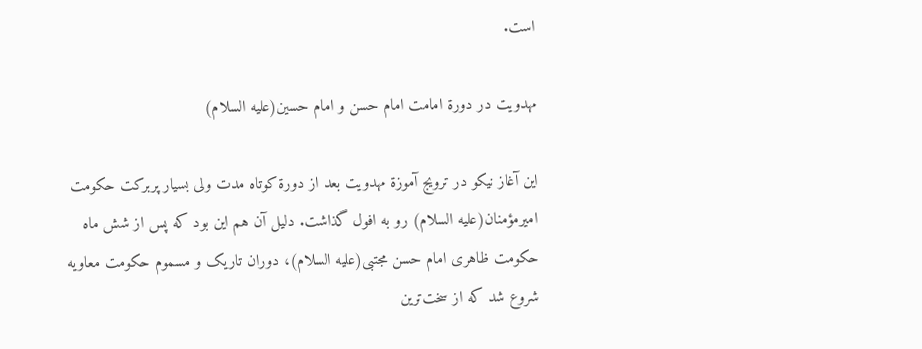است.

مهدویت در دورة امامت امام حسن و امام حسین(علیه السلام)

این آغاز نیکو در ترویج آموزة مهدویت بعد از دورة کوتاه مدت ولی بسیار پربرکت حکومت امیرمؤمنان(علیه السلام) رو به افول گذاشت. دلیل آن هم این بود که پس از شش ماه حکومت ظاهری امام حسن مجتبی(علیه السلام)، دوران تاریک و مسموم حکومت معاویه شروع شد که از سخت‌ترین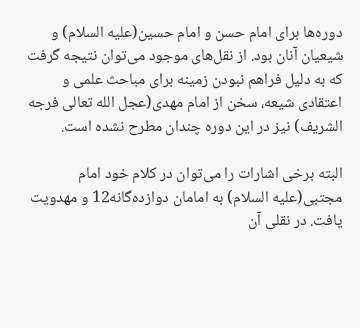دوره‌ها برای امام حسن و امام حسین(علیه السلام) و شیعیان آنان بود. از نقل‌های موجود می‌توان نتیجه گرفت که به دلیل فراهم نبودن زمینه برای مباحث علمی و اعتقادی شیعه، سخن از امام مهدی(عجل الله تعالی فرجه الشریف) نیز در این دوره چندان مطرح نشده است.

البته برخی اشارات را می‌توان در کلام خود امام مجتبی(علیه السلام) به امامان دوازده‌گانه12 و مهدویت یافت. در نقلی آن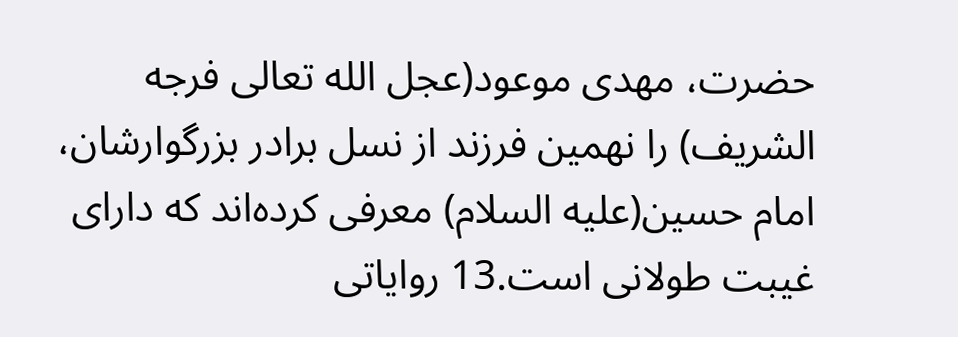حضرت، مهدی موعود(عجل الله تعالی فرجه الشریف) را نهمین فرزند از نسل برادر بزرگوارشان، امام حسین(علیه السلام) معرفی کرده‌اند که دارای غیبت طولانی است.13 روایاتی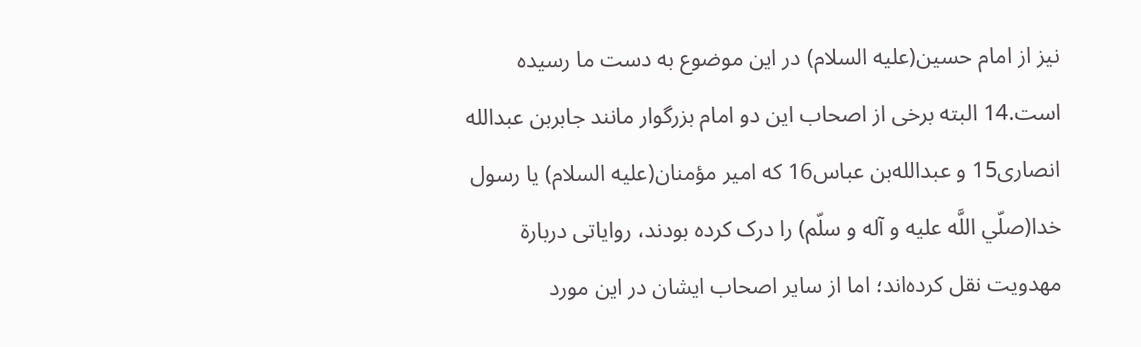نیز از امام حسین(علیه السلام) در این موضوع به دست ما رسیده است.14 البته برخی از اصحاب این دو امام بزرگوار مانند جابر‌بن عبدالله انصاری15 و عبدالله‌بن عباس16 که امیر مؤمنان(علیه السلام) یا رسول خدا(صلّي اللَّه عليه و آله و سلّم) را درک کرده بودند، روایاتی دربارة مهدویت نقل کرده‌اند؛ اما از سایر اصحاب ایشان در این مورد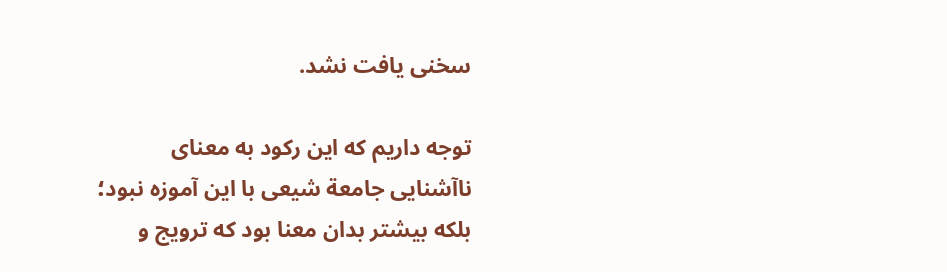سخنی یافت نشد.

توجه داریم که این رکود به معنای ناآشنایی جامعة شیعی با این آموزه نبود؛ بلکه بیشتر بدان معنا بود که ترویج و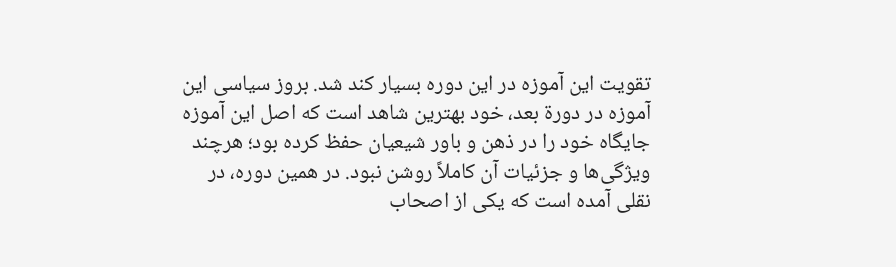تقویت این آموزه در این دوره بسیار کند شد. بروز سیاسی این آموزه در دورة بعد، خود بهترین شاهد است که اصل این آموزه جایگاه خود را در ذهن و باور شیعیان حفظ کرده بود؛ هرچند ویژگی‌ها و جزئیات آن کاملاً روشن نبود. در همین دوره، در نقلی آمده است که یکی از اصحاب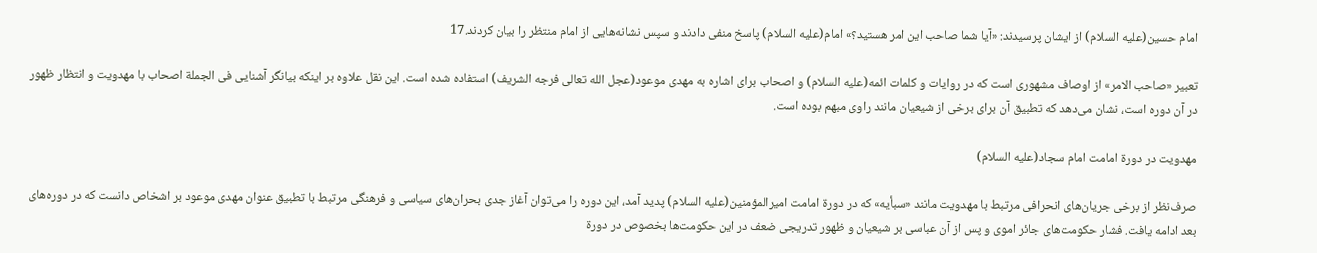امام حسین(علیه السلام) از ایشان پرسیدند: «آیا شما صاحب این امر هستید؟» امام(علیه السلام) پاسخ منفی دادند و سپس نشانه‌هایی از امام منتظر را بیان کردند.17

تعبیر «صاحب الامر» از اوصاف مشهوری است که در روایات و کلمات ائمه(علیه السلام) و اصحاب برای اشاره به مهدی موعود(عجل الله تعالی فرجه الشریف) استفاده شده است. این نقل علاوه بر اینکه بیانگر آشنایی فی الجملة اصحاب با مهدویت و انتظار ظهور در آن دوره است، نشان می‌دهد که تطبیق آن برای برخی از شیعیان مانند راوی مبهم بوده است.

مهدویت در دورة امامت امام سجاد(علیه السلام)

صرف‌نظر از برخی جریان‌های انحرافی مرتبط با مهدویت مانند «سبأیه» که در دورة امامت امیرالمؤمنین(علیه السلام) پدید آمد، این دوره را می‌توان آغاز جدی بحران‌های سیاسی و فرهنگی مرتبط با تطبیق عنوان مهدی موعود بر اشخاص دانست که در دوره‌های بعد ادامه یافت. فشار حکومت‌های جائر اموی و پس از آن عباسی بر شیعیان و ظهور تدریجی ضعف در این حکومت‌‌ها بخصوص در دورة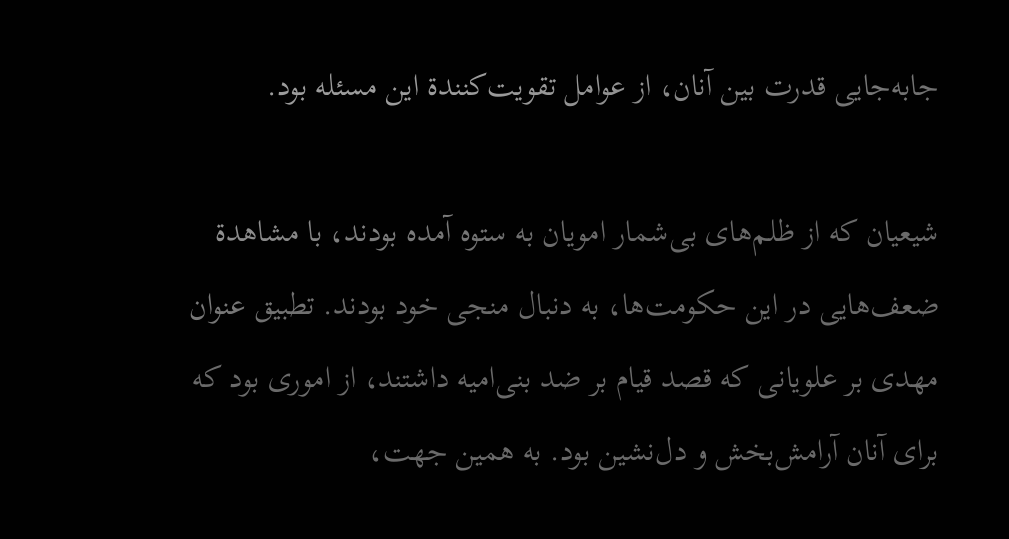جابه‌جایی قدرت بین آنان، از عوامل تقویت‌کنندة این مسئله بود.

شیعیان که از ظلم‌های بی‌شمار امویان به ستوه آمده بودند، با مشاهدة ضعف‌هایی در این حکومت‌ها، به دنبال منجی خود بودند. تطبیق عنوان مهدی بر علویانی که قصد قیام بر ضد بنی‌امیه داشتند، از اموری بود که برای آنان آرامش‌بخش و دل‌نشین بود. به همین جهت،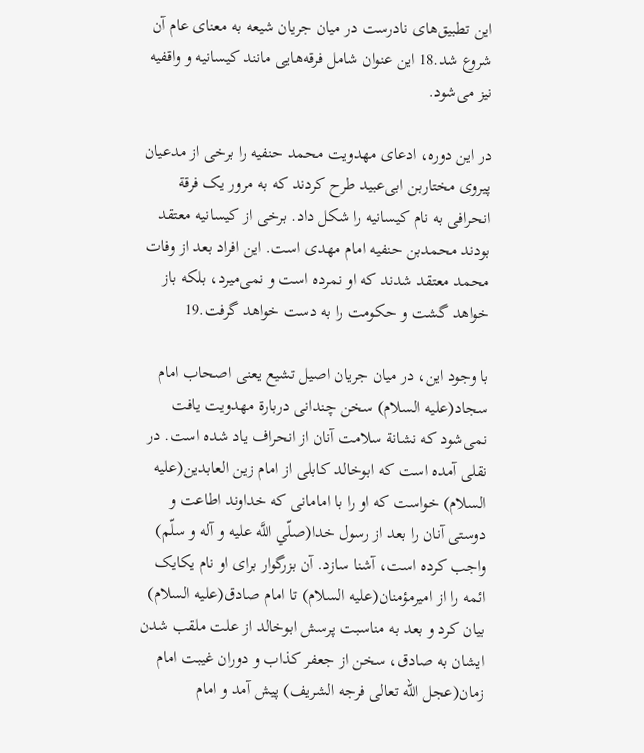این تطبیق‌های نادرست در میان جریان شیعه به معنای عام آن شروع شد.18 این عنوان شامل فرقه‌هایی مانند کیسانیه و واقفیه نیز می‌شود.

در این دوره، ادعای مهدویت محمد حنفیه را برخی از مدعیان پیروی مختار‌بن ابی‌عبید طرح کردند که به مرور یک فرقة انحرافی به نام کیسانیه را شکل داد. برخی از کیسانیه معتقد بودند محمد‌بن حنفیه امام مهدی است. این افراد بعد از وفات محمد معتقد شدند که او نمرده است و نمی‌میرد، بلکه باز خواهد گشت و حکومت را به دست خواهد گرفت.19

با وجود این، در میان جریان اصیل تشیع یعنی اصحاب امام سجاد(علیه السلام) سخن چندانی دربارة مهدویت یافت نمی‌شود که نشانة سلامت آنان از انحراف یاد شده است. در نقلی آمده است که ابوخالد کابلی از امام زین العابدین(علیه السلام) خواست که او را با امامانی که خداوند اطاعت و دوستی آنان را بعد از رسول خدا(صلّي اللَّه عليه و آله و سلّم) واجب کرده است، آشنا سازد. آن بزرگوار برای او نام یکایک ائمه را از امیرمؤمنان(علیه السلام) تا امام صادق(علیه السلام) بیان کرد و بعد به مناسبت پرسش ابوخالد از علت ملقب شدن ایشان به صادق، سخن از جعفر کذاب و دوران غیبت امام زمان(عجل الله تعالی فرجه الشریف) پیش آمد و امام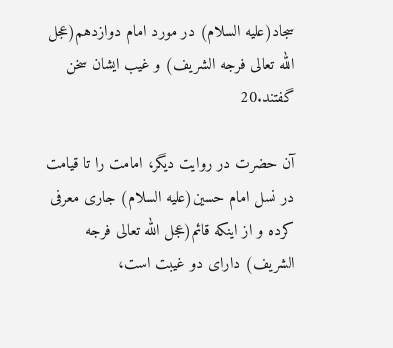سجاد(علیه السلام) در مورد امام دوازدهم(عجل الله تعالی فرجه الشریف) و غیب ایشان سخن گفتند.20

آن حضرت در روایت دیگر، امامت را تا قیامت در نسل امام حسین(علیه السلام) جاری معرفی کرده و از اینکه قائم(عجل الله تعالی فرجه الشریف) دارای دو غیبت است،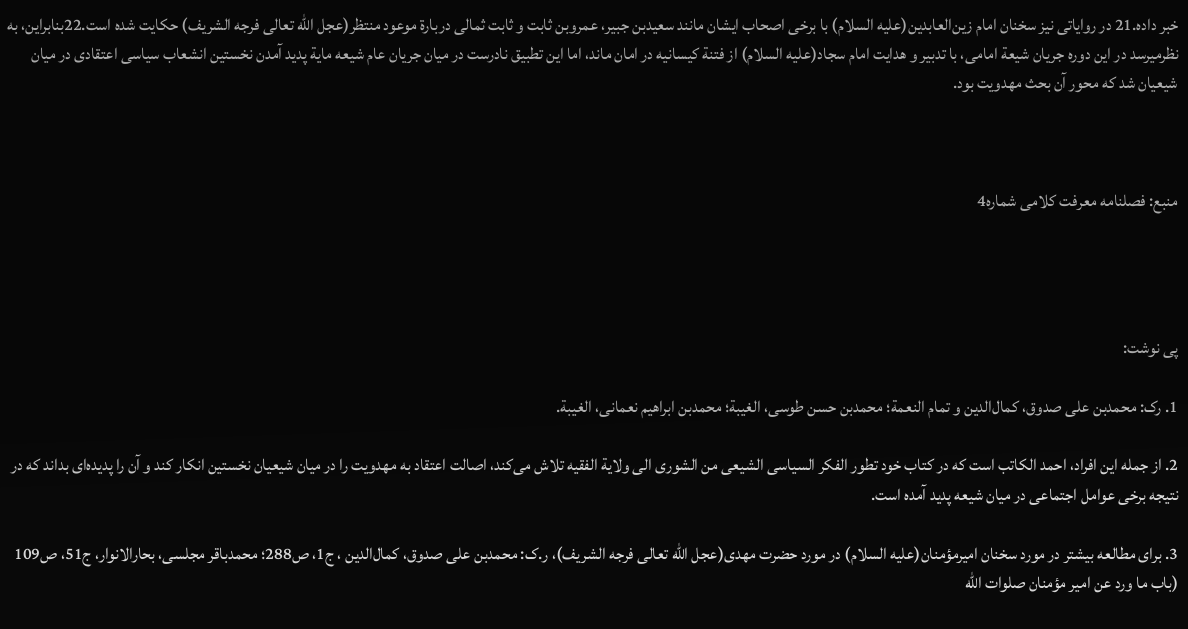خبر داده.21 در روایاتی نیز سخنان امام زین‌العابدین(علیه السلام) با برخی اصحاب ایشان مانند سعید‌بن جبیر، عمرو‌بن ثابت و ثابت ثمالی دربارة موعود منتظر(عجل الله تعالی فرجه الشریف) حکایت شده است.22بنابراین، به نظرمیرسد در این دوره جریان شیعة امامی، با تدبیر و هدایت امام سجاد(علیه السلام) از فتنة کیسانیه در امان ماند،‌ اما این تطبیق نادرست در میان جریان عام شیعه مایة پدید آمدن نخستین انشعاب سیاسی اعتقادی در میان شیعیان شد که محور آن بحث مهدویت بود.



منبع: فصلنامه معرفت کلامی شماره4




پی نوشت:

1. رک: محمدبن علی صدوق، کمال‌الدین و تمام النعمة؛ محمد‌بن حسن طوسی، الغیبة؛ محمدبن ابراهیم نعمانی، الغیبة.

2. از جمله این افراد، احمد الکاتب است که در کتاب خود تطور الفکر السیاسی الشیعی من الشوری الی ولایة الفقیه تلاش می‌کند، اصالت اعتقاد به مهدویت را در میان شیعیان نخستین انکار کند و آن را پدیده‌ای بداند که در نتیجه برخی عوامل اجتماعی در میان شیعه پدید آمده است.

3. برای مطالعه بیشتر در مورد سخنان امیرمؤمنان(علیه السلام) در مورد حضرت مهدی(عجل الله تعالی فرجه الشریف)، ر.ک: محمدبن علی صدوق، کمال‌الدین ، ج1، ص288؛ محمدباقر مجلسی، بحارالانوار، ج51، ص109 (باب ما ورد عن امیر مؤمنان صلوات الله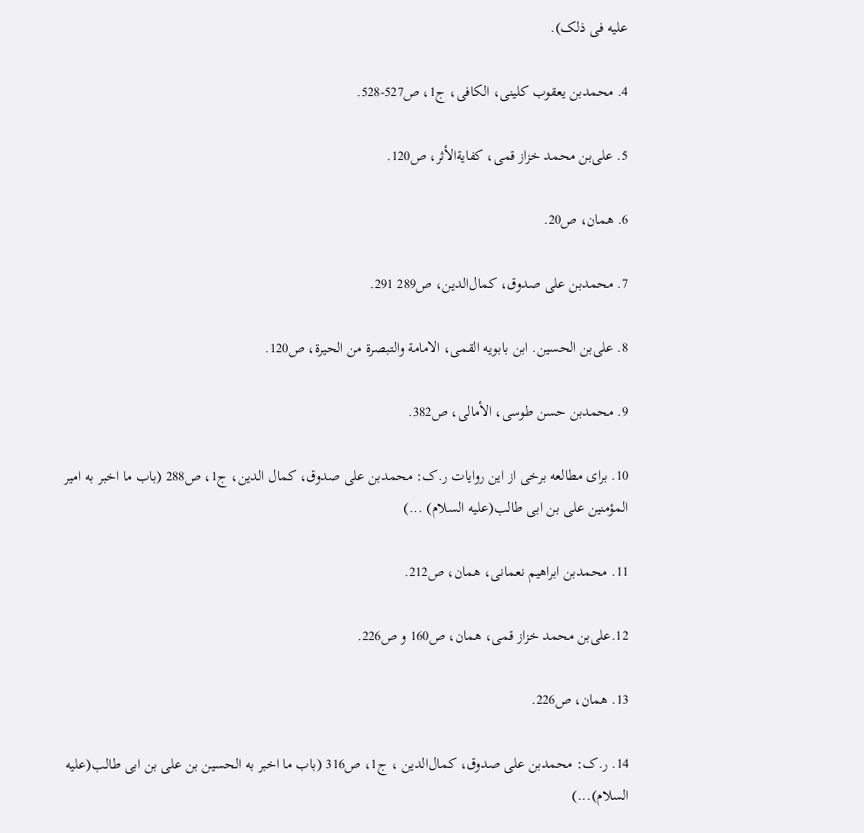علیه فی ذلک).

4. محمد‌بن یعقوب کلینی، الکافی، ج1، ص527-528.

5. علی‌بن محمد خزاز قمی، کفایةالأثر، ص120.

6. همان، ص20.

7. محمدبن علی صدوق، کمال‌الدین، ص289 291.

8. علی‌بن الحسین. ابن بابویه القمی، الامامة والتبصرة من الحیرة، ص120.

9. محمدبن حسن طوسی، الأمالی، ص382.

10. برای مطالعه برخی از این روایات ر.ک: محمدبن علی صدوق، کمال الدین، ج1، ص288 (باب ما اخبر به امیر المؤمنین علی بن ابی طالب(علیه السلام) ...)

11. محمدبن ابراهیم نعمانی، همان، ص212.

12.علی‌بن محمد خزاز قمی، همان، ص160 و ص226.

13. همان، ص226.

14. ر.ک: محمد‌بن علی صدوق، کمال‌الدین ، ج1، ص316 (باب ما اخبر به الحسین بن علی بن ابی طالب(علیه السلام)...)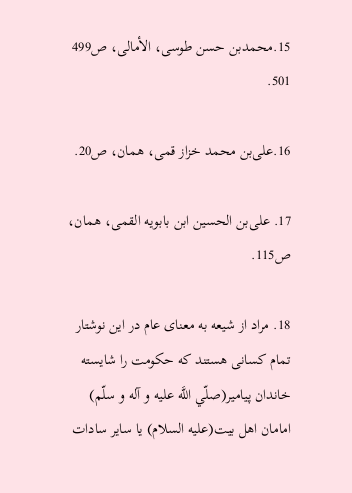15.محمد‌بن حسن طوسی، الأمالی، ص499 501.

16.علی‌بن محمد خزاز قمی، همان، ص20.

17. علی‌بن الحسین ابن بابویه القمی، همان، ص115.

18. مراد از شیعه به معنای عام در این نوشتار تمام کسانی هستند که حکومت را شایسته خاندان پیامیر(صلّي اللَّه عليه و آله و سلّم) امامان اهل بیت(علیه السلام) یا سایر سادات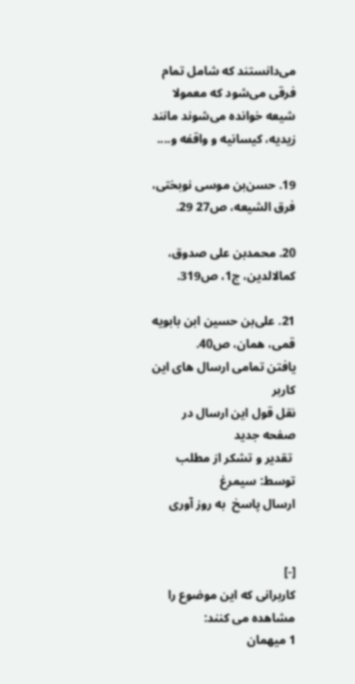می‌دانستند که شامل تمام فرقی می‌شود که معمولا شیعه خوانده می‌شوند مانند زیدیه، کیسانیه و واقفه و....

19. حسن‌بن موسی نوبختی، فرق الشیعه، ص27 29.

20. محمدبن علی صدوق، کمالالدین، ج1، ص319.

21. علی‌بن حسین ابن بابویه قمی، همان، ص40.
یافتن تمامی ارسال های این کاربر
نقل قول این ارسال در صفحه جدید
 تقدیر و تشکر از مطلب توسط: سیمرغ
ارسال پاسخ  به روز آوری


[-]
کاربرانی که این موضوع را مشاهده می کنند:
1 میهمان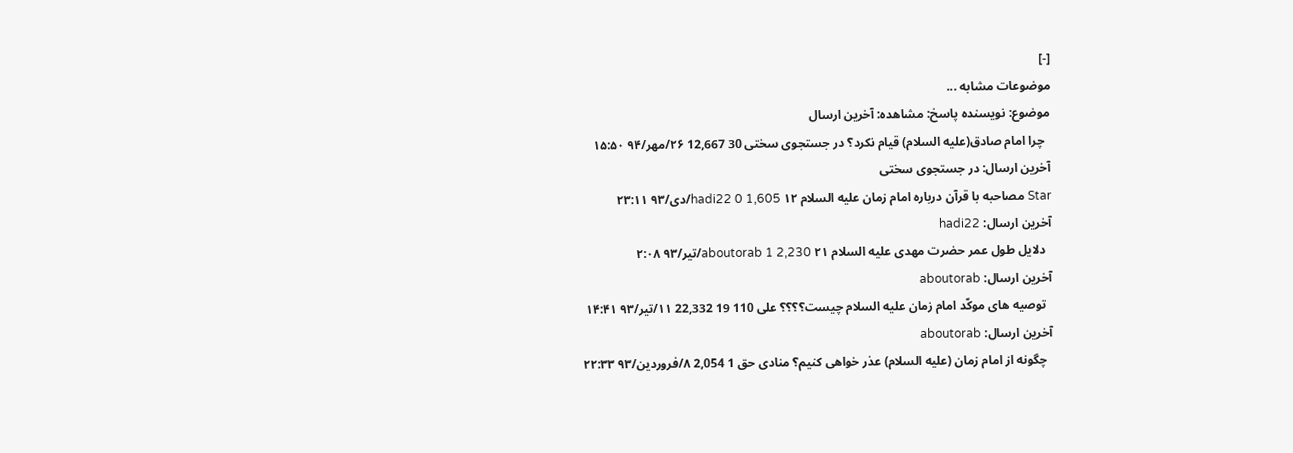[-]
موضوعات مشابه ...
موضوع: نویسنده پاسخ: مشاهده: آخرین ارسال
  چرا امام صادق(علیه السلام) قیام نکرد؟ در جستجوی سختی 30 12,667 ۲۶/مهر/۹۴ ۱۵:۵۰
آخرین ارسال: در جستجوی سختی
Star مصاحبه با قرآن درباره امام زمان علیه السلام hadi22 0 1,605 ۱۲/دی/۹۳ ۲۳:۱۱
آخرین ارسال: hadi22
  دلایل طول عمر حضرت مهدی علیه السلام aboutorab 1 2,230 ۲۱/تیر/۹۳ ۲:۰۸
آخرین ارسال: aboutorab
  توصیه های موکّد امام زمان علیه السلام چیست؟؟؟؟ علی 110 19 22,332 ۱۱/تیر/۹۳ ۱۴:۴۱
آخرین ارسال: aboutorab
  چگونه از امام زمان (علیه السلام) عذر خواهی کنیم؟ منادی حق 1 2,054 ۸/فروردین/۹۳ ۲۲:۳۳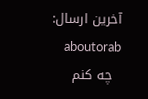آخرین ارسال: aboutorab
  چه کنم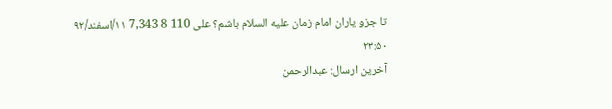تا جزو یاران امام زمان علیه السلام باشم؟ علی 110 8 7,343 ۱۱/اسفند/۹۲ ۲۳:۵۰
آخرین ارسال: عبدالرحمن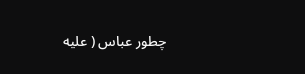چطور عباس ( علیه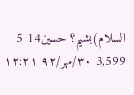السلام)بشیم؟ حسین14 5 3,599 ۳۰/مهر/۹۲ ۱۲:۲۱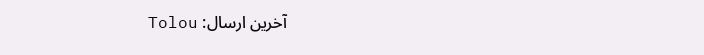آخرین ارسال: Tolou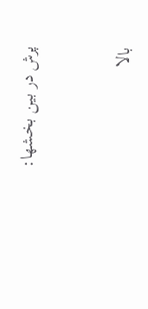پرش در بین بخشها:


بالا